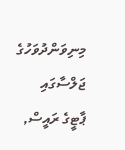މިނިވަންދުވަހުގެ ޖަލްސާގައި ޕާޓީގެ ރައީސް,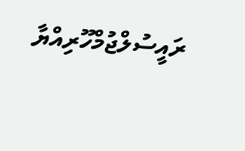ރައީސުލްޖުމްހޫރިއްޔާ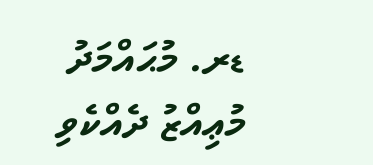ޑރ. މުޙައްމަދު މުޢިއްޒު ދެއްކެވި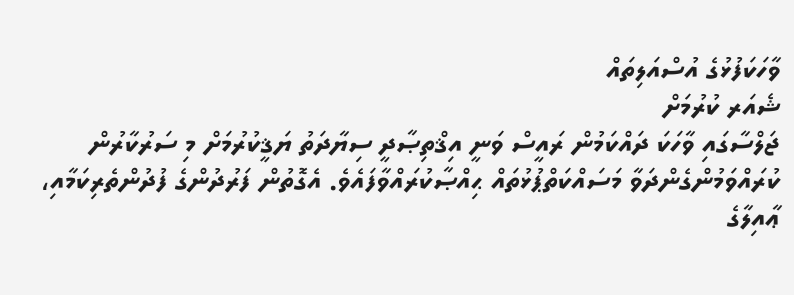ވާހަކަފުޅުގެ އުސްއަލިތައް
ޝެއަރ ކުރުމަށް
ޖަލްސާގައި ވާހަކަ ދައްކަމުން ރައީސް ވަނީ އިޤްތިޞާދީ ސިޔާދަތު ޔަޤީކުރުމަށް މި ސަރުކާރުން ކުރައްވަމުންގެންދަވާ މަސައްކަތްޕުޅުތައް ޙިއްޞާކުރައްވާފައެވެ. އެގޮތުން ފަރުދުންގެ ފުދުންތެރިކަމާއި، ޢާއިލާގެ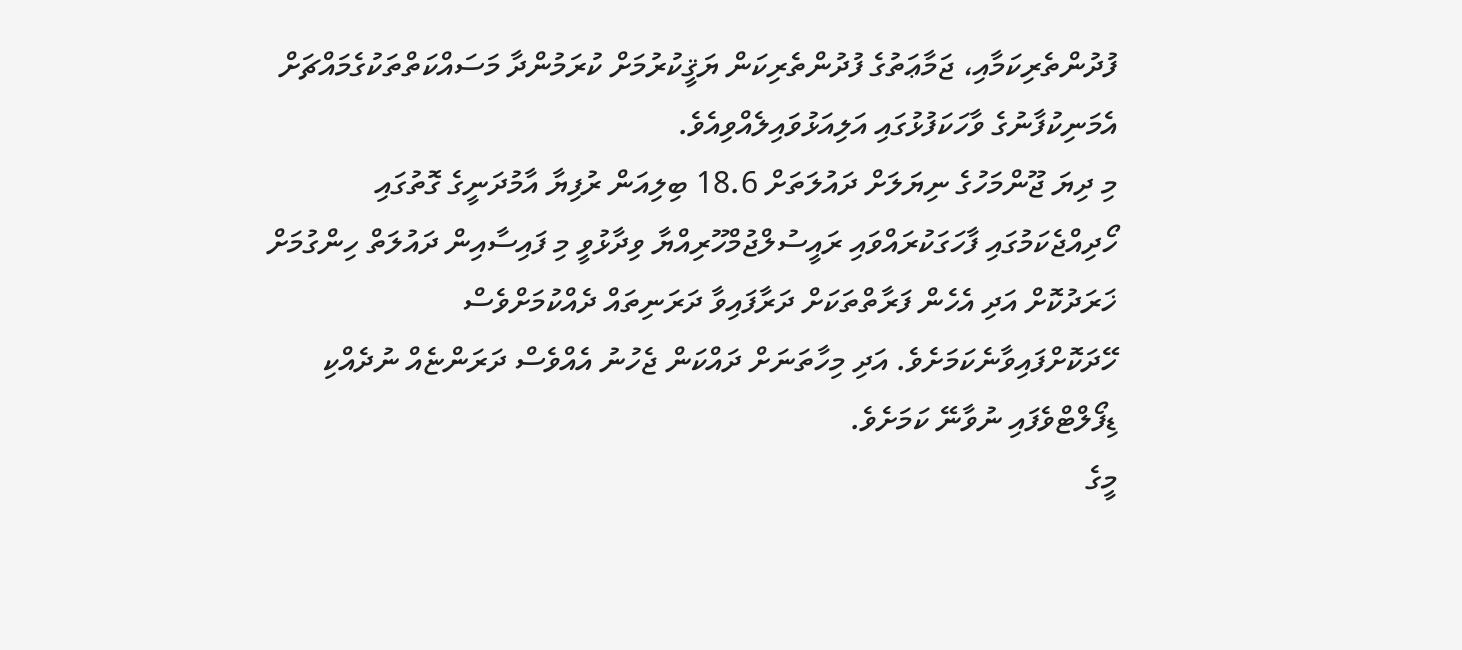ފުދުންތެރިކަމާއި، ޖަމާޢަތުގެ ފުދުންތެރިކަން ޔަޤީކުރުމަށް ކުރަމުންދާ މަސައްކަތްތަކުގެމައްޗަށް އެމަނިކުފާނުގެ ވާހަކަފުޅުގައި އަލިއަޅުވައިލެއްވިއެވެ.
މި ދިޔަ ޖޫންމަހުގެ ނިޔަލަށް ދައުލަތަށް 18.6 ބިލިއަން ރުފިޔާ އާމުދަނީގެ ގޮތުގައި ހޯދިއްޖެކަމުގައި ފާހަގަކުރައްވައި ރައީސުލްޖުމްހޫރިއްޔާ ވިދާޅުވީ މި ފައިސާއިން ދައުލަތް ހިންގުމަށް ޚަރަދުކޮށް އަދި އެހެން ފަރާތްތަކަށް ދަރާފައިވާ ދަރަނިތައް ދެއްކުމަށްވެސް ހޭދަކޮށްފައިވާނެކަމަށެވެ. އަދި މިހާތަނަށް ދައްކަން ޖެހުނު އެއްވެސް ދަރަންޏެއް ނުދެއްކި ޑިފޯލްޓްވެފައި ނުވާނޭ ކަމަށެވެ.
މީގެ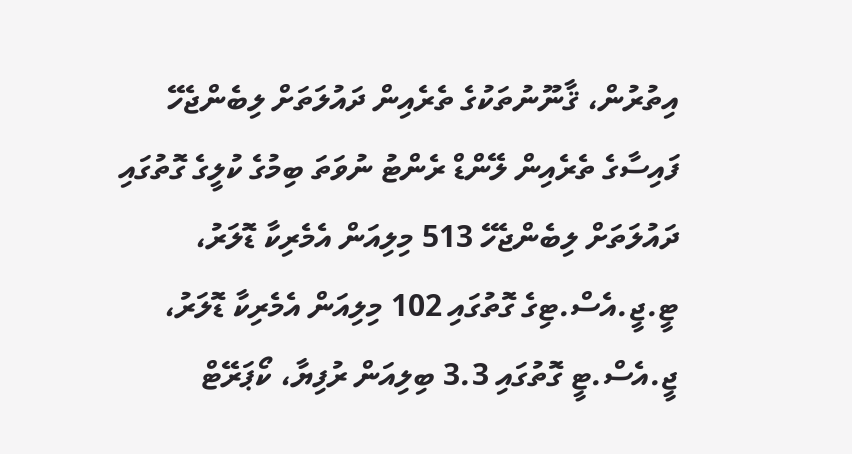އިތުރުން، ޤާނޫނުތަކުގެ ތެރެއިން ދައުލަތަށް ލިބެންޖެހޭ ފައިސާގެ ތެރެއިން ލޭންޑް ރެންޓު ނުވަތަ ބިމުގެ ކުލީގެ ގޮތުގައި ދައުލަތަށް ލިބެންޖެހޭ 513 މިލިއަން އެމެރިކާ ޑޮލަރު، ޓީ.ޖީ.އެސް.ޓިގެ ގޮތުގައި 102 މިލިއަން އެމެރިކާ ޑޮލަރު، ޖީ.އެސް.ޓީ ގޮތުގައި 3.3 ބިލިއަން ރުފިޔާ، ކޯޕަރޭޓް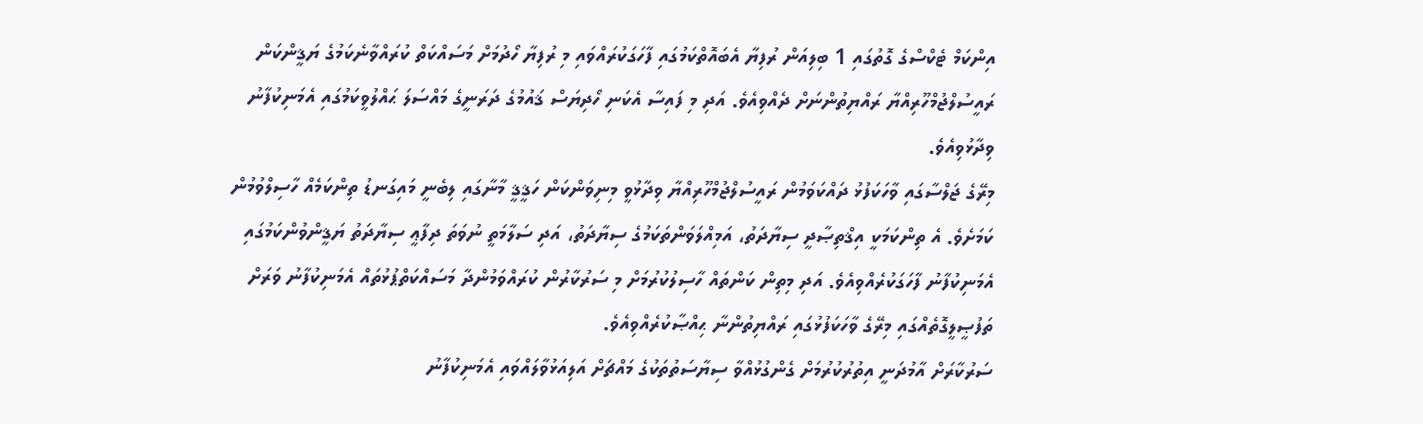އިންކަމް ޓެކްސްގެ ގޮތުގައި 1 ބިލިއަން ރުފިޔާ އެބައޮތްކަމުގައި ފާހަގަކުރައްވައި މި ރުފިޔާ ހޯދުމަށް މަސައްކަތް ކުރައްވާނެކަމުގެ ޔަޤީންކަން ރައީސުލްޖުމްހޫރިއްޔާ ރައްޔިތުންނަށް ދެއްވިއެވެ. އަދި މި ފައިސާ އެކަނި ހޯދިޔަސް ޤައުމުގެ ދަރަނީގެ މައްސަލަ ޙައްލުވީކަމުގައި އެމަނިކުފާނު ވިދާޅުވިއެވެ.
މިރޭގެ ޖަލްސާގައި ވާހަކަފުޅު ދައްކަވަމުން ރައީސުލްޖުމްހޫރިއްޔާ ވިދާޅުވީ މިނިވަންކަން ހަޤީޤީ މާނާގައި ލިބެނީ މައިގަނޑު ތިންކަމެއް ހާސިލްވުމުން ކަމަށެވެ. އެ ތިންކަމަކީ އިޤްތިޞާދީ ސިޔާދަތު، އަމިއްލަވަންތަކަމުގެ ސިޔާދަތު، އަދި ސަލާމަތީ ނުވަތަ ދިފާޢީ ސިޔާދަތު ޔަޤީންވުންކަމުގައި އެމަނިކުފާނު ފާހަގަކުރެއްވިއެވެ. އަދި މިތިން ކަންތައް ހާސިލުކުރުމަށް މި ސަރުކާރުން ކުރައްވަމުންދާ މަސައްކަތްޕުޅުތައް އެމަނިކުފާނު ވަރަށް ތަފުޞީލީގޮތެއްގައި މިރޭގެ ވާހަކަފުޅުގައި ރައްޔިތުންނާ ޙިއްޞާކުރެއްވިއެވެ.
ސަރުކާރަށް އާމުދަނީ އިތުރުކުރުމަށް ގެންގުޅުއްވާ ސިޔާސަތުތަކުގެ މައްޗަށް އަލިއަޅުވާލައްވައި އެމަނިކުފާނު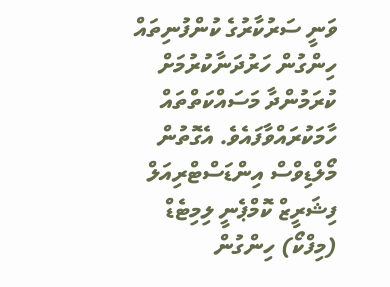ވަނީ ސަރުކާރުގެ ކުންފުނިތައް ހިންގުން ހަރުދަނާކުރުމަށް ކުރަމުންދާ މަސައްކަތްތައް ހާމަކުރައްވާފައެވެ. އެގޮތުން މޯލްޑިވްސް އިންޑަސްޓްރިއަލް ފިޝަރީޒް ކޮމްޕެނީ ލިމިޓެޑް (މިފްކޯ) ހިންގުން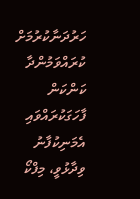ހަރުދަނާކުރުމަށް ކުރައްވަމުންދާ ކަންކަން ފާހަގަކުރައްވައި އެމަނިކުފާނު ވިދާޅުވީ، މިފްކޯ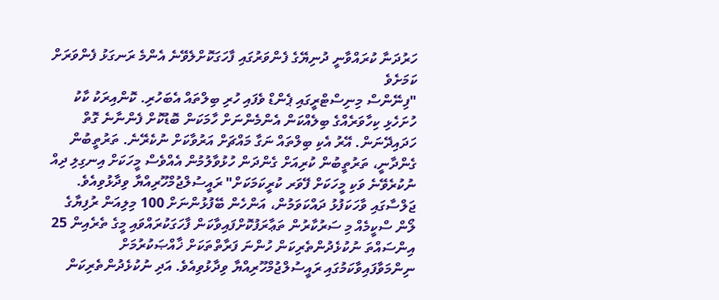ހަރުދަނާ ކުރައްވާނީ ދުނިޔޭގެ ފެންވަރުގައި ފާހަގަކޮށްލެވޭނެ އެންމެ ރަނގަޅު ފެންވަރަށް ކަމަށެވެ
"ފިނޭންސް މިނިސްޓްރީގައި ޕެންޑް ވެފައި ހުރި ބިލްތައް އެބަހުރި. ކޮންއިރަކު ކާކު ހުށަހެޅި ކިހާވަރެއްގެ ބިލެއްކަން އެންމެންނަށް ހާމަކަން ބޮޑުކޮށް ފެންނާނެ ގޮތް ހަދައިދޭނަން. އޭރު އެކި ބިލްތައް ނަގާ މައްޗަށް އަރުވާކަށް ނުކެރޭނެ. ތަރުތީބުން ގެންދާނީ، ތަރުތީބުން ކުރިއަށް ގެންދަން ހުޅުވާލުމުން އެއްވެސް މީހަކަށް އިނގިލި ދިއް ނުކުރެވޭނެ ވަކި މީހަކަށް ފޭވަރ ކުރީކަމަކަށް" ރައީސުލްޖުމްހޫރިއްޔާ ވިދާޅުވިއެވެ.
ޖަލްސާގައި ވާހަކަފުޅު ދައްކަވަމުން، އަންހެން ބޭފުޅުންނަށް 100 މިލިއަން ރުފިޔާގެ ލޯން ސްކީމެއް މި ސަރުކާރުން ތަޢާރަފުކޮށްފައިވާކަން ފާހަގަކުރައްވައި މީގެ ތެރެއިން 25 އިންސައްތަ ނުކުޅެދުންތެރިކަން ހުންނަ ފަރާތްތަކަށް ޚާއްޞަކުރުމަށް ނިންމަވާފައިވާކަމުގައި ރައީސުލްޖުމްހޫރިއްޔާ ވިދާޅުވިއެވެ. އަދި ނުކުޅެދުންތެރިކަން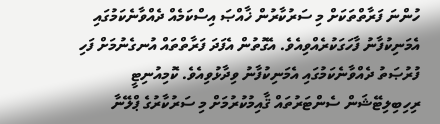ހުންނަ ފަރާތްތަކަށް މި ސަރުކާރުން ޚާއްޞަ އިސްކަމެއް ދެއްވާނެކަމުގައި އެމަނިކުފާނު ފާހަގަކުރެއްވިއެވެ. އެގޮތުން އެފަދަ ފަރާތްތައް އުނގެނުމަށް ފަހި ފުރުޞަތު ދެއްވާނެކަމުގައި އެމަނިކުފާނު ވިދާޅުވިއެވެ. ކޮމިއުނިޓީ ރިހިބިލިޓޭޝަން ސެންޓަރުތައް ޤާއިމުކުރުމަށް މި ސަރުކާރުގެ ޕްލޭނާ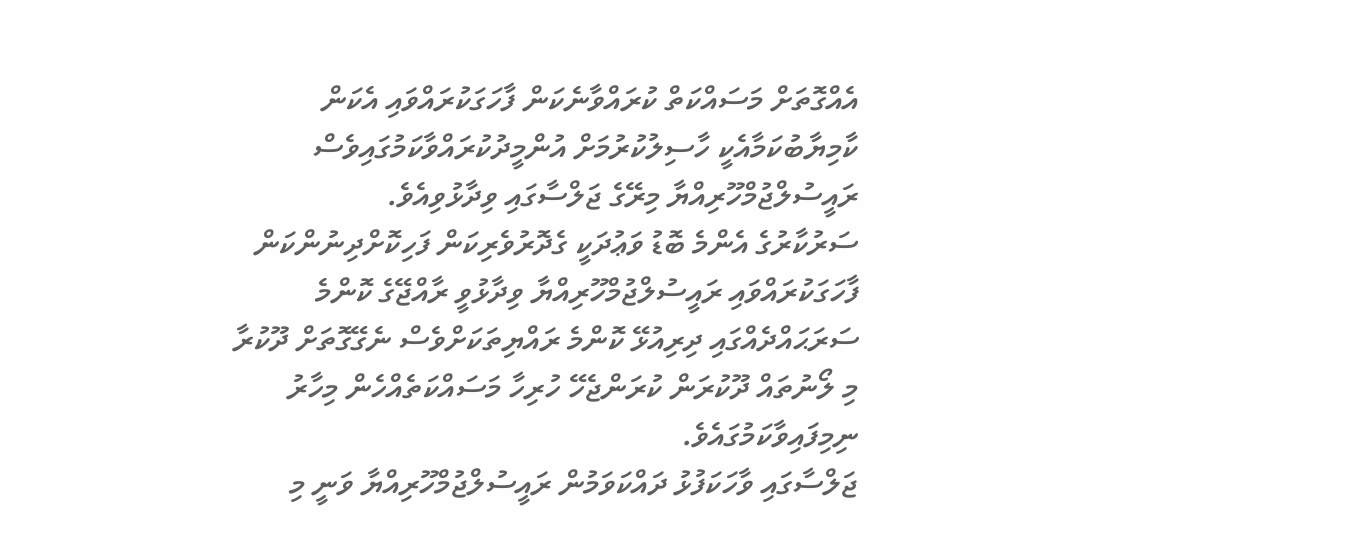އެއްގޮތަށް މަސައްކަތް ކުރައްވާނެކަން ފާހަގަކުރައްވައި އެކަން ކާމިޔާބުކަމާއެކީ ހާސިލުކުރުމަށް އުންމީދުކުރައްވާކަމުގައިވެސް ރައީސުލްޖުމްހޫރިއްޔާ މިރޭގެ ޖަލްސާގައި ވިދާޅުވިއެވެ.
ސަރުކާރުގެ އެންމެ ބޮޑު ވަޢުދަކީ ގެދޮރުވެރިކަން ފަހިކޮށްދިނުންކަން ފާހަގަކުރައްވައި ރައީސުލްޖުމްހޫރިއްޔާ ވިދާޅުވީ ރާއްޖޭގެ ކޮންމެ ސަރަޙައްދެއްގައި ދިރިއުޅޭ ކޮންމެ ރައްޔިތަކަށްވެސް ނެގޭގޮތަށް ދޫކުރާ މި ލޯނުތައް ދޫކުރަން ކުރަންޖެހޭ ހުރިހާ މަސައްކަތެއްހެން މިހާރު ނިމިފައިވާކަމުގައެވެ.
ޖަލްސާގައި ވާހަކަފުޅު ދައްކަވަމުން ރައީސުލްޖުމްހޫރިއްޔާ ވަނީ މި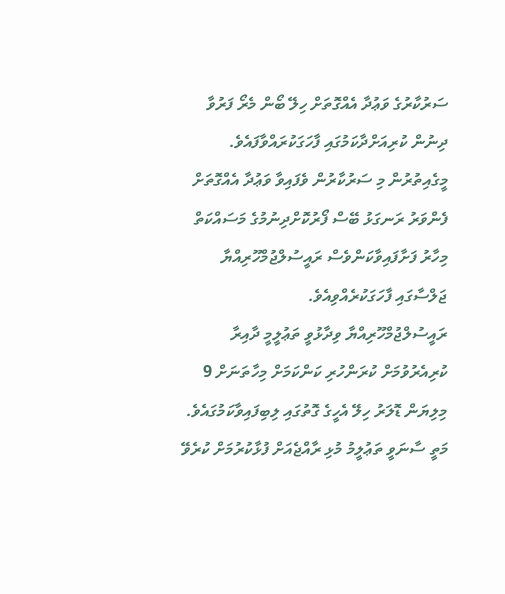ސަރުކާރުގެ ވަޢުދާ އެއްގޮތަށް ހިލޭ ބޯން މެރޯ ފަރުވާ ދިނުން ކުރިއަށްދާކަމުގައި ފާހަގަކުރައްވާފައެވެ. މީގެއިތުރުން މި ސަރުކާރުން ވެފައިވާ ވަޢުދާ އެއްގޮތަށް ފެންވަރު ރަނގަޅު ބޭސް ފޯރުކޮށްދިނުމުގެ މަސައްކަތް މިހާރު ފަށާފައިވާކަންވެސް ރައީސުލްޖުމްހޫރިއްޔާ ޖަލްސާގައި ފާހަގަކުރެއްވިއެވެ.
ރައީސުލްޖުމްހޫރިއްޔާ ވިދާޅުވީ ތަޢުލީމީ ދާއިރާ ކުރިއެރުވުމަށް ކުރަންހުރި ކަންކަމަށް މިހާތަނަށް 9 މިލިޔަން ޑޮލަރު ހިލޭ އެހީގެ ގޮތުގައި ލިބިފައިވާކަމުގައެވެ. މަތީ ސާނަވީ ތަޢުލީމު މުޅި ރާއްޖެއަށް ފުޅާކުރުމަށް ކުރެވޭ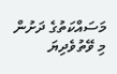މަސައްކަތުގެ ދަށުން މި ވޭތުވެދިޔަ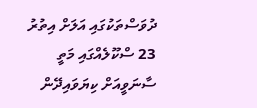ދުވަސްތަކުގައި އަލަށް އިތުރު 23 ސްކޫލެއްގައި މަތީ ސާނަވީއަށް ކިޔަވައިދޭން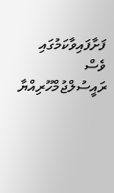ފަށާފައިވާކަމުގައި ވެސް ރައީސުލްޖުމްހޫރިއްޔާ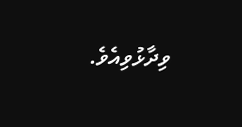ވިދާޅުވިއެވެ.